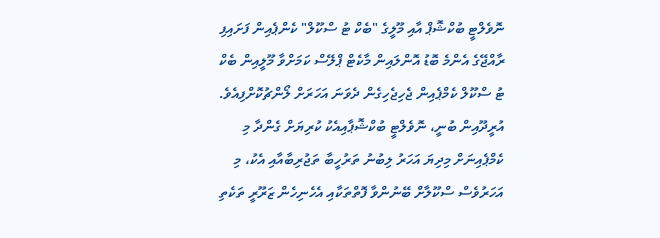ނޮވެލްޓީ ބުކްޝޮޕް އާއި މޫލީގެ "ބެކް ޓު ސްކޫލް" ކެންޕެއިން ފަށައިފި
ރާއްޖޭގެ އެންމެ ބޮޑު އޮންލައިން މާކެޓް ޕްލޭސް ކަމަށްވާ މޫލީއިން ބެކް ޓު ސްކޫލް ކެމްޕެއިން ޖެހިޖެހިގެން ދެވަނަ އަހަރަށް ލޯންޗުކޮށްފިއެވެ.
އުރީދޫއިން ބުނީ، ނޮވެލްޓީ ބުކްޝޮޕާއިއެކު ކުރިޔަށް ގެންދާ މި ކެމްޕެއިނަށް މިދިޔަ އަހަރު ލިބުނު ތަރުހީބާ ތަޖުރިބާއާއި އެކު، މި އަހަރުވެސް ސްކޫލާށް ބޭނުންވާ ފޮތްތަކާއި އެހެނިހެން ޒަރޫރީ ތަކެތި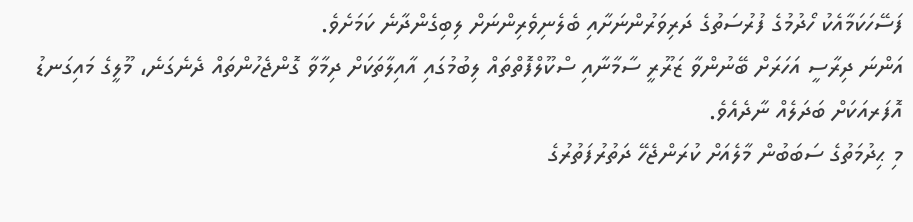ފަސޭހަކަމާއެކު ހޯދުމުގެ ފުރުސަތުގެ ދަރިވަރުންނަށާއި ބެލެނިވެރިންނަށް ލިބިގެންދާނެ ކަމަށެވެ.
އަންނަ ދިރާސީ އަހަރަށް ބޭނުންވާ ޒަރޫރީ ސާމާނާއި ސްކޫލްފޮތްތައް ލިބުމުގައި އާއިލާތަކަށް ދިމާވާ ގޮންޖެހުންތައް ދެނެގަނެ، މޫލީގެ މައިގަނޑު އޮފަރއަކަށް ބަދަލެއް ނާދެއެވެ.
މި ޙިދުމަތުގެ ސަބަބުން މާލެއަށް ކުރަންޖެހޭ ދަތުރުފަތުރުގެ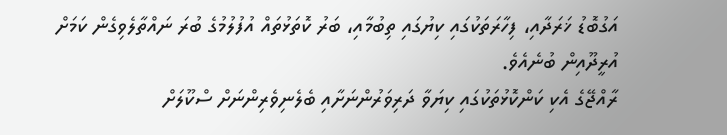އަގުބޮޑު ޚަރަދާއި، ފިހާރަތަކުގައި ކިޔުގައި ތިބުމާއި، ބަރު ކޮތަޅުތައް އުފުލުމުގެ ބުރަ ނައްތާލެވިގެން ކަމަށް އުރީދޫއިން ބުނެއެވެ.
ރާއްޖޭގެ އެކި ކަންކޮޅުތަކުގައި ކިޔަވާ ދަރިވަރުންނަށާއި ބެލެނިވެރިންނަށް ސްކޫލަށް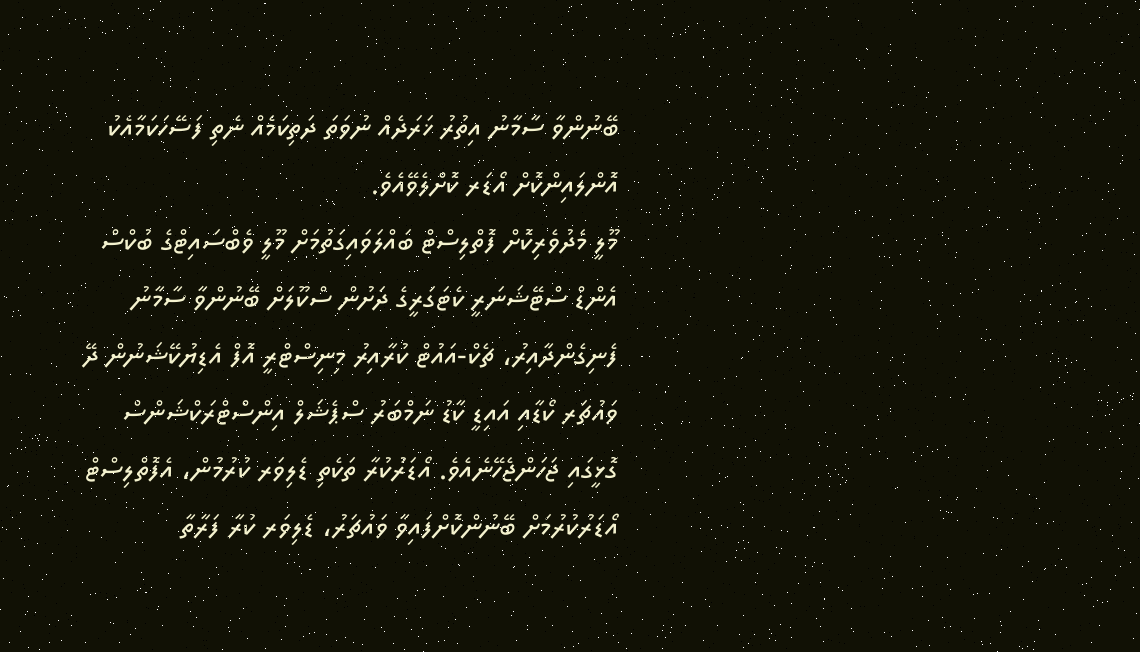ބޭނުންވާ ސާމާނު އިތުރު ޚަރަދެއް ނުވަތަ ދަތިކަމެއް ނެތި ފަސޭހަކަމާއެކު އޮންލައިންކޮށް އޯޑަރ ކޮށްލެވޭއެވެ.
މޫލީ މެދުވެރިކޮށް ފޮތްލިސްޓް ބައްލަވައިގަތުމަށް މޫލީ ވެބްސައިޓްގެ ބުކްސް އެންޑް ސްޓޭޝަނަރީ ކެޓަގަރީގެ ދަށުން ސްކޫލަށް ބޭނުންވާ ސާމާނު ފެނިގެންދާއިރު، ޗެކް-އައުޓް ކުރާއިރު މިނިސްޓްރީ އޮފް އެޑިޔުކޭޝަނުން ދޭ ވައުޗަރ ކޯޑާއި އައިޑީ ކާޑު ނަމްބަރު ސްޕެޝަލް އިންސްޓްރަކްޝަންސް ގޮޅީގައި ޖަހަންޖެހޭނެއެވެ. އޯޑަރުކުރާ ތަކެތި ޑެލިވަރ ކުރުމުން، އެފޮތްލިސްޓް އޯޑަރުކުރުމަށް ބޭނުންކޮށްފައިވާ ވައުޗަރު، ޑެލިވަރ ކުރާ ފަރާތާ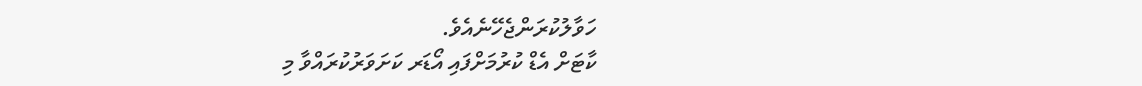ހަވާލުކުރަންޖެހޭނެއެވެ.
ކާޓަށް އެޑް ކުރުމަށްފައި އޯޑަރ ކަށަވަރުކުރައްވާ މި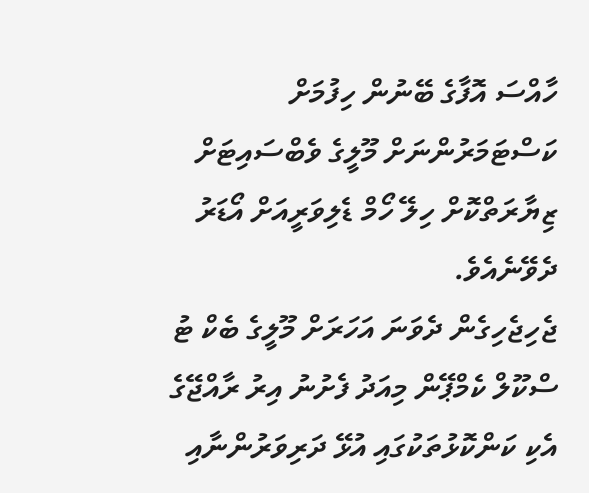ހާއްސަ އޮފާގެ ބޭނުން ހިފުމަށް ކަސްޓަމަރުންނަށް މޫލީގެ ވެބްސައިޓަށް ޒިޔާރަތްކޮށް ހިލޭ ހޯމް ޑެލިވަރީއަށް އޯޑަރު ދެވޭނެއެވެ.
ޖެހިޖެހިގެން ދެވަނަ އަހަރަށް މޫލީގެ ބެކް ޓު ސްކޫލް ކެމްޕޭން މިއަދު ފެށުނު އިރު ރާއްޖޭގެ އެކި ކަންކޮޅުތަކުގައި އުޅޭ ދަރިވަރުންނާއި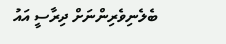ބެލެނިވެރިންނަށް ދިރާސީ އައު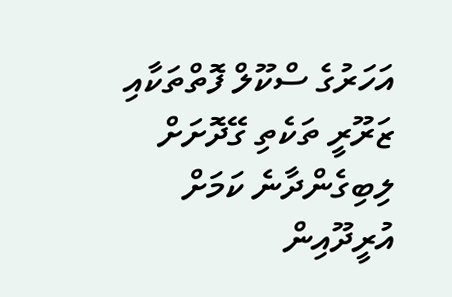އަހަރުގެ ސްކޫލް ފޮތްތަކާއި ޒަރޫރީ ތަކެތި ގޭދޮށަށް ލިބިގެންދާނެ ކަމަށް އުރީދޫއިން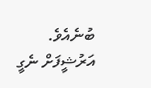ބުނެއެވެ.
އަރުޝީފަށް ނެގީ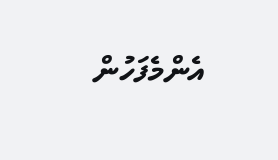އެންމެފަހުން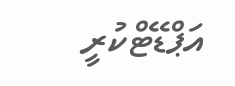އަޕްޑޭޓްކުރީ